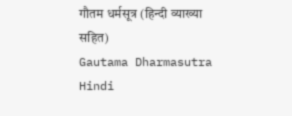गौतम धर्मसूत्र (हिन्दी व्याख्या सहित)
Gautama Dharmasutra Hindi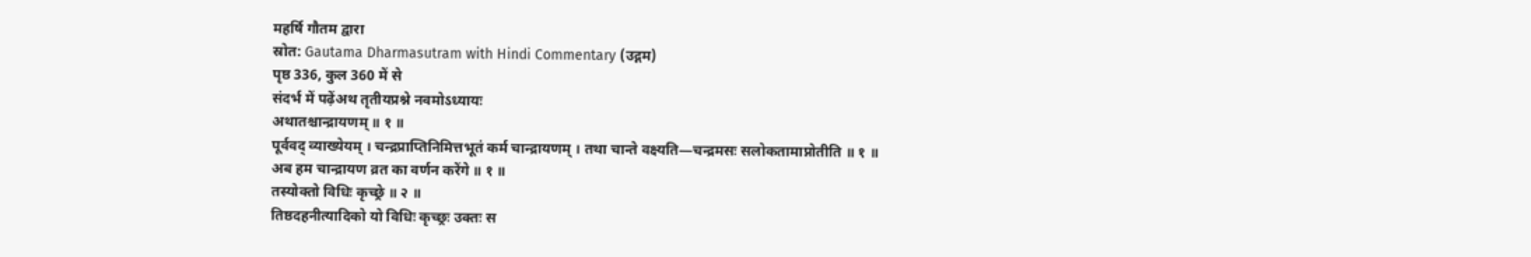महर्षि गौतम द्वारा
स्रोत: Gautama Dharmasutram with Hindi Commentary (उद्गम)
पृष्ठ 336, कुल 360 में से
संदर्भ में पढ़ेंअथ तृतीयप्रश्ने नवमोऽध्यायः
अथातश्चान्द्रायणम् ॥ १ ॥
पूर्ववद् व्याख्येयम् । चन्द्रप्राप्तिनिमित्तभूतं कर्म चान्द्रायणम् । तथा चान्ते वक्ष्यति—चन्द्रमसः सलोकतामाप्नोतीति ॥ १ ॥
अब हम चान्द्रायण व्रत का वर्णन करेंगे ॥ १ ॥
तस्योक्तो विधिः कृच्छ्रे ॥ २ ॥
तिष्ठदहनीत्यादिको यो विधिः कृच्छ्रः उक्तः स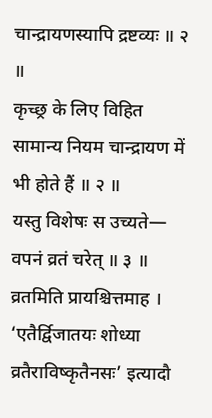चान्द्रायणस्यापि द्रष्टव्यः ॥ २ ॥
कृच्छ्र के लिए विहित सामान्य नियम चान्द्रायण में भी होते हैं ॥ २ ॥
यस्तु विशेषः स उच्यते—
वपनं व्रतं चरेत् ॥ ३ ॥
व्रतमिति प्रायश्चित्तमाह । ‘एतैर्द्विजातयः शोध्या व्रतैराविष्कृतैनसः’ इत्यादौ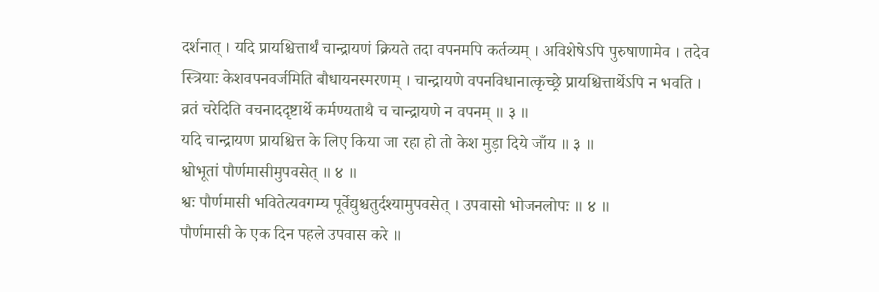दर्शनात् । यदि प्रायश्चित्तार्थं चान्द्रायणं क्रियते तदा वपनमपि कर्तव्यम् । अविशेषेऽपि पुरुषाणामेव । तदेव स्त्रियाः केशवपनवर्जमिति बौधायनस्मरणम् । चान्द्रायणे वपनविधानात्कृच्छ्रे प्रायश्चित्तार्थेऽपि न भवति । व्रतं चरेदिति वचनाददृष्टार्थे कर्मण्यताथै च चान्द्रायणे न वपनम् ॥ ३ ॥
यदि चान्द्रायण प्रायश्चित्त के लिए किया जा रहा हो तो केश मुड़ा दिये जाँय ॥ ३ ॥
श्वोभूतां पौर्णमासीमुपवसेत् ॥ ४ ॥
श्वः पौर्णमासी भवितेत्यवगम्य पूर्वेद्युश्चतुर्दश्यामुपवसेत् । उपवासो भोजनलोपः ॥ ४ ॥
पौर्णमासी के एक दिन पहले उपवास करे ॥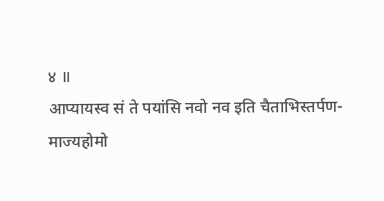४ ॥
आप्यायस्व सं ते पयांसि नवो नव इति चैताभिस्तर्पण-
माज्यहोमो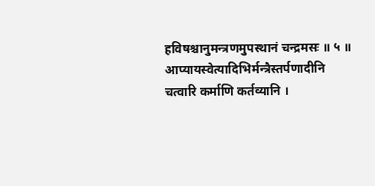हविषश्चानुमन्त्रणमुपस्थानं चन्द्रमसः ॥ ५ ॥
आप्यायस्वेत्यादिभिर्मन्त्रैस्तर्पणादीनि चत्वारि कर्माणि कर्तव्यानि ।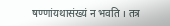षण्णांयथासंख्यं न भवति । तत्र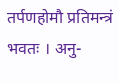तर्पणहोमौ प्रतिमन्त्रं भवतः । अनु-